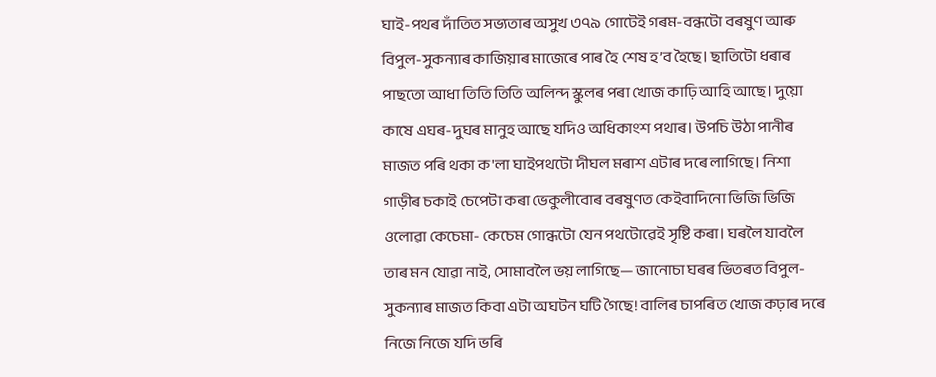ঘাই-পথৰ দাঁতিত সভ্যতাৰ অসুখ ৩৭৯ গোটেই গৰম-বন্ধটো বৰষুণ আৰু বিপুল-সুকন্যাৰ কাজিয়াৰ মাজেৰে পাৰ হৈ শেষ হ’ব হৈছে। ছাতিটো ধৰাৰ পাছতো আধা তিতি তিতি অলিন্দ স্কুলৰ পৰা খোজ কাঢ়ি আহি আছে। দুয়ো কাষে এঘৰ-দুঘৰ মানুহ আছে যদিও অধিকাংশ পথাৰ। উপচি উঠা পানীৰ মাজত পৰি থকা ক'লা ঘাইপথটো দীঘল মৰাশ এটাৰ দৰে লাগিছে। নিশা গাড়ীৰ চকাই চেপেটা কৰা ভেকুলীবোৰ বৰষুণত কেইবাদিনো ভিজি ভিজি ওলোৱা কেচেমা- কেচেম গোন্ধটো যেন পথটোৱেই সৃষ্টি কৰা। ঘৰলৈ যাবলৈ তাৰ মন যোৱা নাই, সোমাবলৈ ভয় লাগিছে— জানোচা ঘৰৰ ভিতৰত বিপুল-সুকন্যাৰ মাজত কিবা এটা অঘটন ঘটি গৈছে! বালিৰ চাপৰিত খোজ কঢ়াৰ দৰে নিজে নিজে যদি ভৰি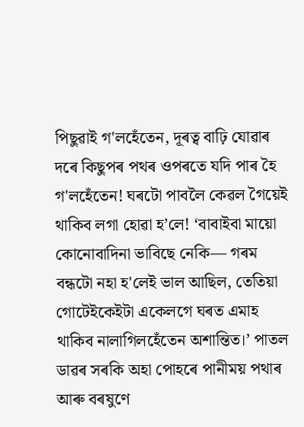পিছুৱাই গ'লহেঁতেন, দূৰত্ব বাঢ়ি যোৱাৰ দৰে কিছুপৰ পথৰ ওপৰতে যদি পাৰ হৈ গ'লহেঁতেন! ঘৰটো পাবলৈ কেৱল গৈয়েই থাকিব লগা হোৱা হ’লে! ‘বাবাইবা মায়ো কোনোবাদিনা ভাবিছে নেকি— গৰম বন্ধটো নহা হ'লেই ভাল আছিল, তেতিয়া গোটেইকেইটা একেলগে ঘৰত এমাহ থাকিব নালাগিলহেঁতেন অশান্তিত।’ পাতল ডাৱৰ সৰকি অহা পোহৰে পানীময় পথাৰ আৰু বৰষুণে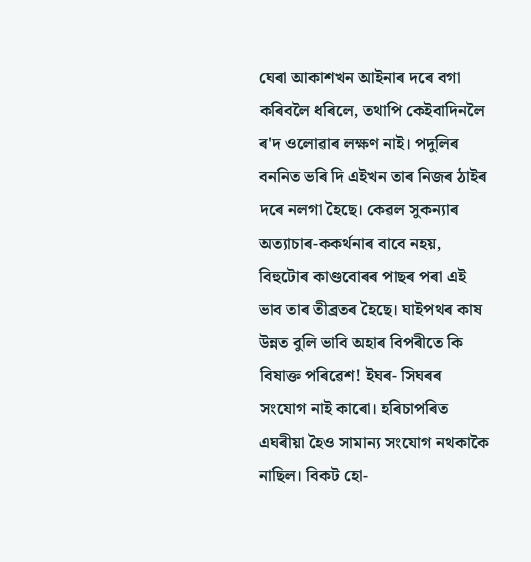ঘেৰা আকাশখন আইনাৰ দৰে বগা কৰিবলৈ ধৰিলে, তথাপি কেইবাদিনলৈ ৰ'দ ওলোৱাৰ লক্ষণ নাই। পদুলিৰ বননিত ভৰি দি এইখন তাৰ নিজৰ ঠাইৰ দৰে নলগা হৈছে। কেৱল সুকন্যাৰ অত্যাচাৰ-ককৰ্থনাৰ বাবে নহয়, বিহুটোৰ কাণ্ডবোৰৰ পাছৰ পৰা এই ভাব তাৰ তীব্ৰতৰ হৈছে। ঘাইপথৰ কাষ উন্নত বুলি ভাবি অহাৰ বিপৰীতে কি বিষাক্ত পৰিৱেশ! ইঘৰ- সিঘৰৰ সংযোগ নাই কাৰো। হৰিচাপৰিত এঘৰীয়া হৈও সামান্য সংযোগ নথকাকৈ নাছিল। বিকট হো-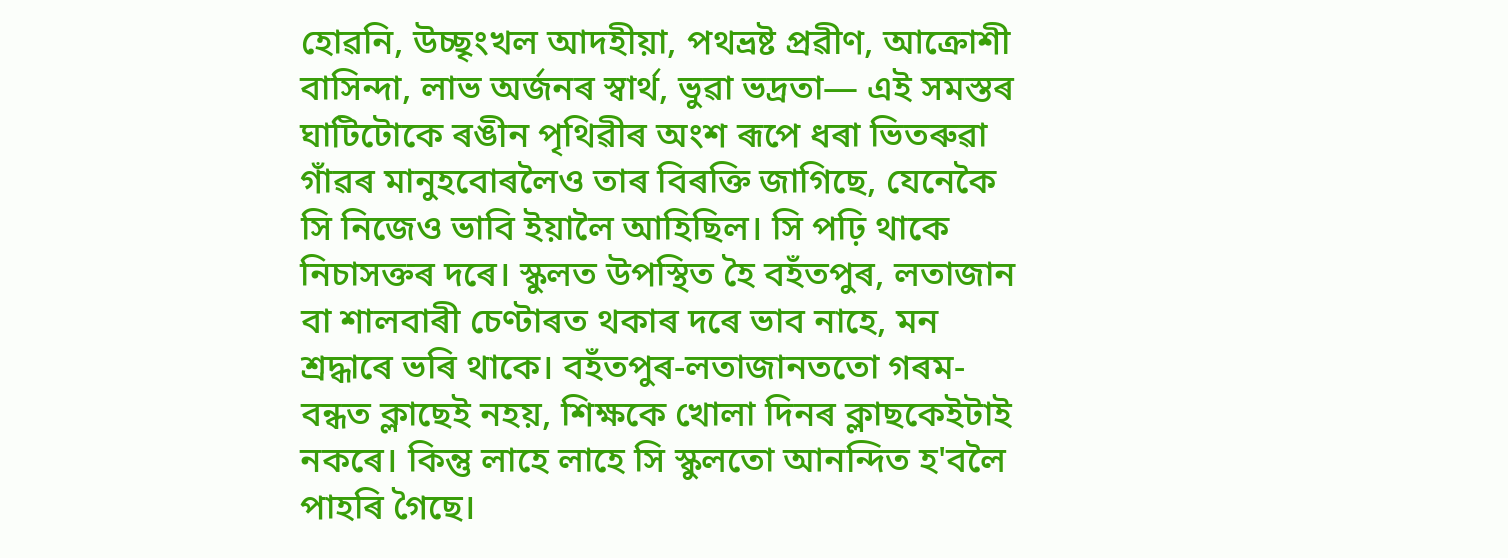হোৱনি, উচ্ছৃংখল আদহীয়া, পথভ্ৰষ্ট প্ৰৱীণ, আক্ৰোশী বাসিন্দা, লাভ অৰ্জনৰ স্বাৰ্থ, ভুৱা ভদ্ৰতা— এই সমস্তৰ ঘাটিটোকে ৰঙীন পৃথিৱীৰ অংশ ৰূপে ধৰা ভিতৰুৱা গাঁৱৰ মানুহবোৰলৈও তাৰ বিৰক্তি জাগিছে, যেনেকৈ সি নিজেও ভাবি ইয়ালৈ আহিছিল। সি পঢ়ি থাকে নিচাসক্তৰ দৰে। স্কুলত উপস্থিত হৈ বহঁতপুৰ, লতাজান বা শালবাৰী চেণ্টাৰত থকাৰ দৰে ভাব নাহে, মন শ্ৰদ্ধাৰে ভৰি থাকে। বহঁতপুৰ-লতাজানততো গৰম- বন্ধত ক্লাছেই নহয়, শিক্ষকে খোলা দিনৰ ক্লাছকেইটাই নকৰে। কিন্তু লাহে লাহে সি স্কুলতো আনন্দিত হ'বলৈ পাহৰি গৈছে।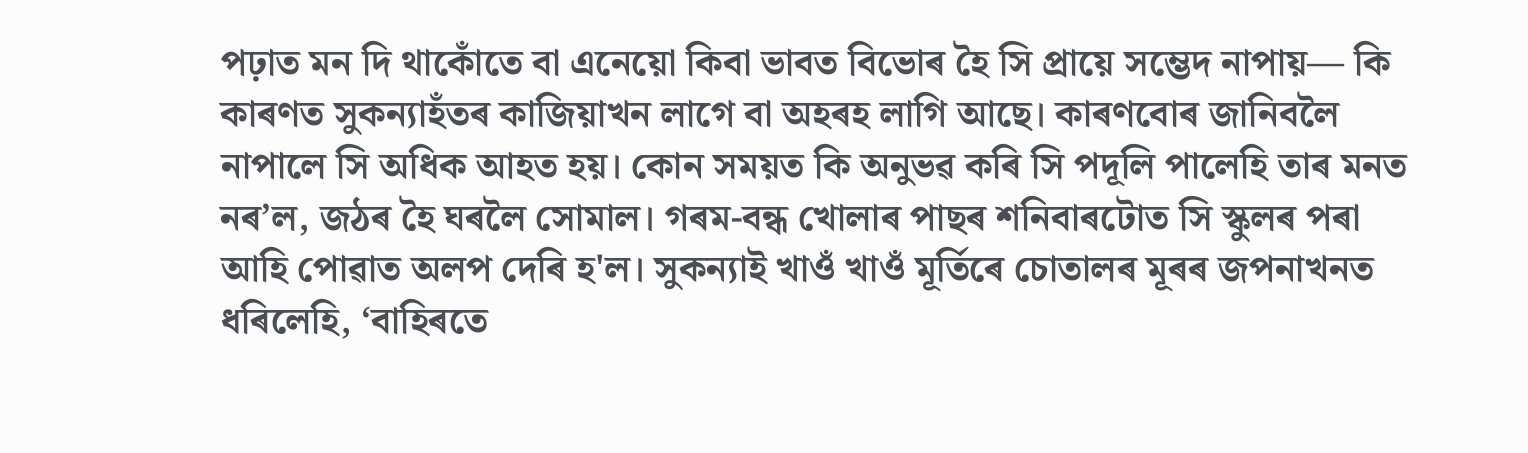পঢ়াত মন দি থাকোঁতে বা এনেয়ো কিবা ভাবত বিভোৰ হৈ সি প্ৰায়ে সম্ভেদ নাপায়— কি কাৰণত সুকন্যাহঁতৰ কাজিয়াখন লাগে বা অহৰহ লাগি আছে। কাৰণবোৰ জানিবলৈ নাপালে সি অধিক আহত হয়। কোন সময়ত কি অনুভৱ কৰি সি পদূলি পালেহি তাৰ মনত নৰ’ল, জঠৰ হৈ ঘৰলৈ সোমাল। গৰম-বন্ধ খোলাৰ পাছৰ শনিবাৰটোত সি স্কুলৰ পৰা আহি পোৱাত অলপ দেৰি হ'ল। সুকন্যাই খাওঁ খাওঁ মূৰ্তিৰে চোতালৰ মূৰৰ জপনাখনত ধৰিলেহি, ‘বাহিৰতে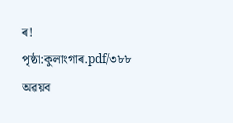ৰ!
পৃষ্ঠা:কুলাংগাৰ.pdf/৩৮৮
অৱয়ব